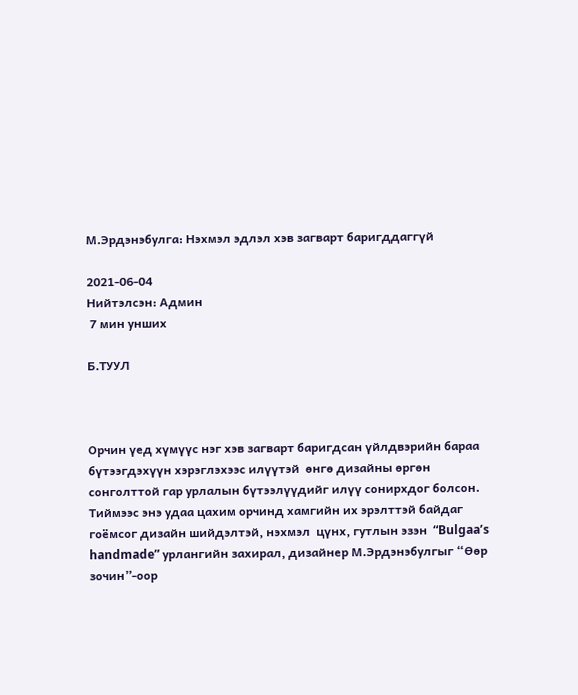М.Эрдэнэбулга: Нэхмэл эдлэл хэв загварт баригддаггүй

2021-06-04
Нийтэлсэн: Админ
 7 мин унших

Б.ТУУЛ



Орчин үед хүмүүс нэг хэв загварт баригдсан үйлдвэрийн бараа бүтээгдэхүүн хэрэглэхээс илүүтэй  өнгө дизайны өргөн сонголттой гар урлалын бүтээлүүдийг илүү сонирхдог болсон. Тиймээс энэ удаа цахим орчинд хамгийн их эрэлттэй байдаг гоёмсог дизайн шийдэлтэй, нэхмэл  цүнх, гутлын эзэн  “Bulgaa’s handmade” урлангийн захирал, дизайнер М.Эрдэнэбулгыг “Өөр зочин”-оор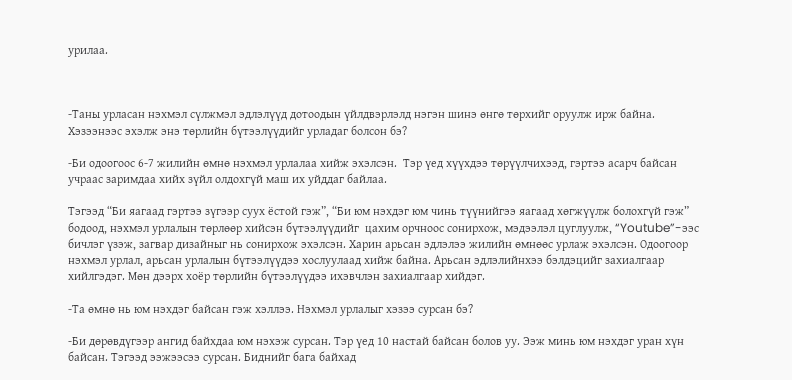урилаа.



-Таны урласан нэхмэл сүлжмэл эдлэлүүд дотоодын үйлдвэрлэлд нэгэн шинэ өнгө төрхийг оруулж ирж байна. Хэзээнээс эхэлж энэ төрлийн бүтээлүүдийг урладаг болсон бэ?

-Би одоогоос 6-7 жилийн өмнө нэхмэл урлалаа хийж эхэлсэн.  Тэр үед хүүхдээ төрүүлчихээд, гэртээ асарч байсан учраас заримдаа хийх зүйл олдохгүй маш их уйддаг байлаа.

Тэгээд “Би яагаад гэртээ зүгээр суух ёстой гэж”, “Би юм нэхдэг юм чинь түүнийгээ яагаад хөгжүүлж болохгүй гэж” бодоод, нэхмэл урлалын төрлөөр хийсэн бүтээлүүдийг  цахим орчноос сонирхож, мэдээлэл цуглуулж, “Youtube”-ээс бичлэг үзэж, загвар дизайныг нь сонирхож эхэлсэн. Харин арьсан эдлэлээ жилийн өмнөөс урлаж эхэлсэн. Одоогоор нэхмэл урлал, арьсан урлалын бүтээлүүдээ хослуулаад хийж байна. Арьсан эдлэлийнхээ бэлдэцийг захиалгаар хийлгэдэг. Мөн дээрх хоёр төрлийн бүтээлүүдээ ихэвчлэн захиалгаар хийдэг.

-Та өмнө нь юм нэхдэг байсан гэж хэллээ. Нэхмэл урлалыг хэзээ сурсан бэ?

-Би дөрөвдүгээр ангид байхдаа юм нэхэж сурсан. Тэр үед 10 настай байсан болов уу. Ээж минь юм нэхдэг уран хүн байсан. Тэгээд ээжээсээ сурсан. Биднийг бага байхад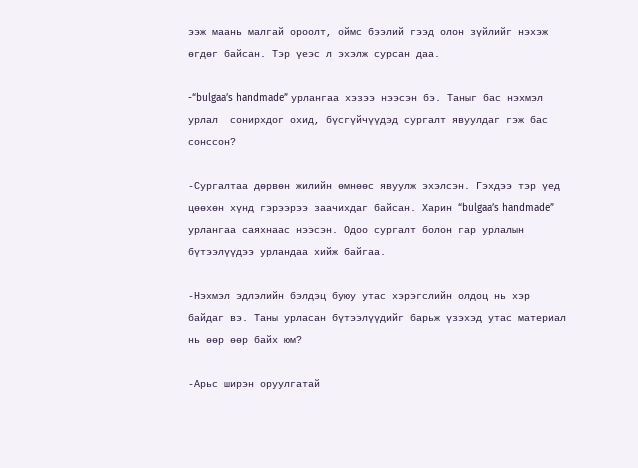ээж маань малгай ороолт, оймс бээлий гээд олон зүйлийг нэхэж өгдөг байсан. Тэр үеэс л эхэлж сурсан даа.

-“bulgaa’s handmade” урлангаа хэзээ нээсэн бэ. Таныг бас нэхмэл урлал  сонирхдог охид, бүсгүйчүүдэд сургалт явуулдаг гэж бас сонссон?

-Сургалтаа дөрвөн жилийн өмнөөс явуулж эхэлсэн. Гэхдээ тэр үед цөөхөн хүнд гэрээрээ заачихдаг байсан. Харин “bulgaa’s handmade” урлангаа саяхнаас нээсэн. Одоо сургалт болон гар урлалын бүтээлүүдээ урландаа хийж байгаа.

-Нэхмэл эдлэлийн бэлдэц буюу утас хэрэгслийн олдоц нь хэр байдаг вэ. Таны урласан бүтээлүүдийг барьж үзэхэд утас материал нь өөр өөр байх юм?

-Арьс ширэн оруулгатай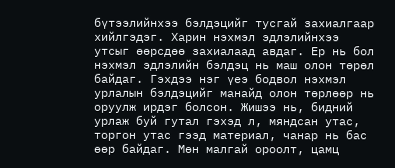бүтээлийнхээ бэлдэцийг тусгай захиалгаар хийлгэдэг. Харин нэхмэл эдлэлийнхээ утсыг өөрсдөө захиалаад авдаг. Ер нь бол нэхмэл эдлэлийн бэлдэц нь маш олон төрөл байдаг. Гэхдээ нэг үеэ бодвол нэхмэл урлалын бэлдэцийг манайд олон төрлөөр нь оруулж ирдэг болсон. Жишээ нь, бидний урлаж буй гутал гэхэд л, мяндсан утас, торгон утас гээд материал, чанар нь бас өөр байдаг. Мөн малгай ороолт, цамц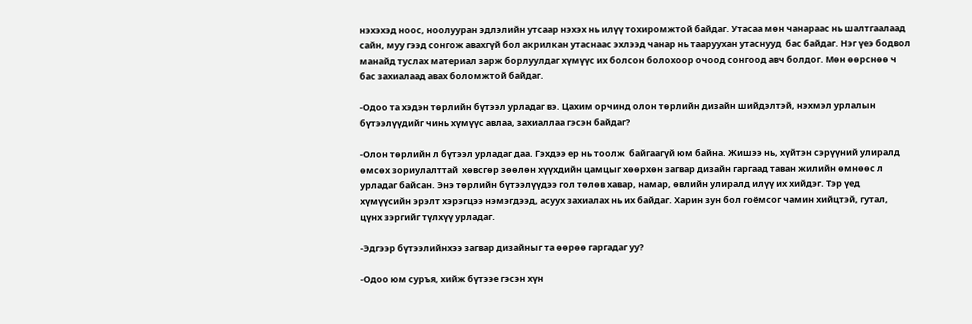нэхэхэд ноос, ноолууран эдлэлийн утсаар нэхэх нь илүү тохиромжтой байдаг. Утасаа мөн чанараас нь шалтгаалаад сайн, муу гээд сонгож авахгүй бол акрилкан утаснаас эхлээд чанар нь тааруухан утаснууд  бас байдаг. Нэг үеэ бодвол манайд туслах материал зарж борлуулдаг хүмүүс их болсон болохоор очоод сонгоод авч болдог. Мөн өөрснөө ч бас захиалаад авах боломжтой байдаг.

-Одоо та хэдэн төрлийн бүтээл урладаг вэ. Цахим орчинд олон төрлийн дизайн шийдэлтэй, нэхмэл урлалын бүтээлүүдийг чинь хүмүүс авлаа, захиаллаа гэсэн байдаг?

-Олон төрлийн л бүтээл урладаг даа. Гэхдээ ер нь тоолж  байгаагүй юм байна. Жишээ нь, хүйтэн сэрүүний улиралд өмсөх зориулалттай  хөвсгөр зөөлөн хүүхдийн цамцыг хөөрхөн загвар дизайн гаргаад таван жилийн өмнөөс л урладаг байсан. Энэ төрлийн бүтээлүүдээ гол төлөв хавар, намар, өвлийн улиралд илүү их хийдэг. Тэр үед хүмүүсийн эрэлт хэрэгцээ нэмэгдээд, асуух захиалах нь их байдаг. Харин зун бол гоёмсог чамин хийцтэй, гутал, цүнх зэргийг түлхүү урладаг.

-Эдгээр бүтээлийнхээ загвар дизайныг та өөрөө гаргадаг уу?

-Одоо юм суръя, хийж бүтээе гэсэн хүн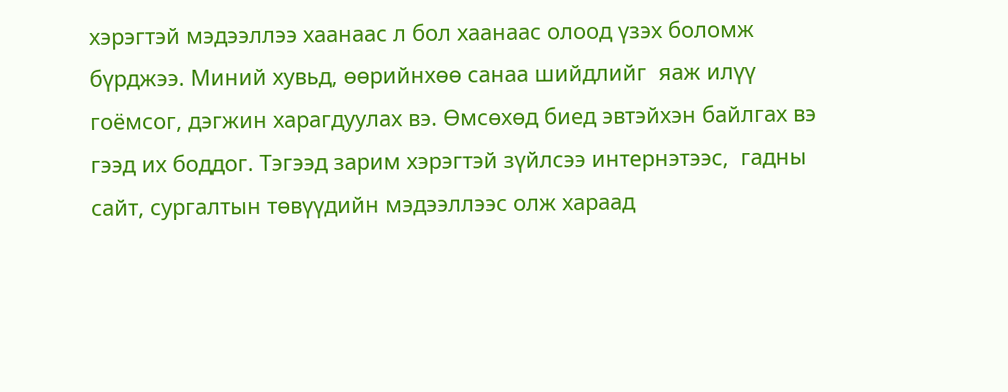хэрэгтэй мэдээллээ хаанаас л бол хаанаас олоод үзэх боломж бүрджээ. Миний хувьд, өөрийнхөө санаа шийдлийг  яаж илүү гоёмсог, дэгжин харагдуулах вэ. Өмсөхөд биед эвтэйхэн байлгах вэ гээд их боддог. Тэгээд зарим хэрэгтэй зүйлсээ интернэтээс,  гадны сайт, сургалтын төвүүдийн мэдээллээс олж хараад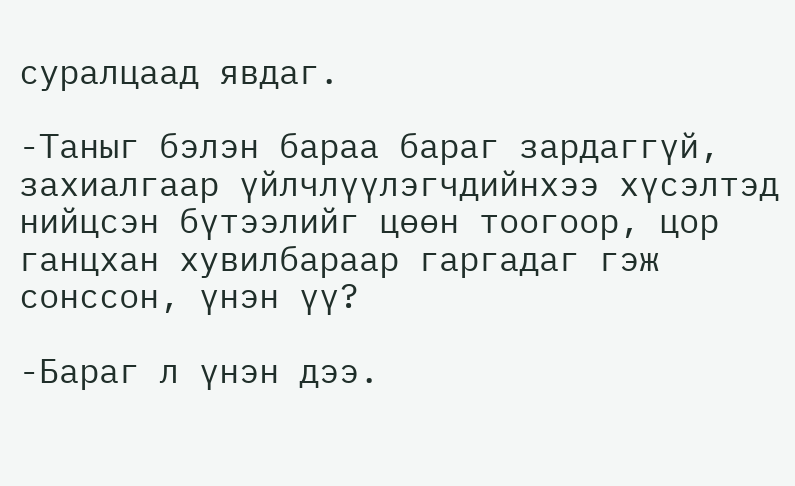суралцаад явдаг.

-Таныг бэлэн бараа бараг зардаггүй, захиалгаар үйлчлүүлэгчдийнхээ хүсэлтэд  нийцсэн бүтээлийг цөөн тоогоор, цор ганцхан хувилбараар гаргадаг гэж сонссон, үнэн үү?

-Бараг л үнэн дээ.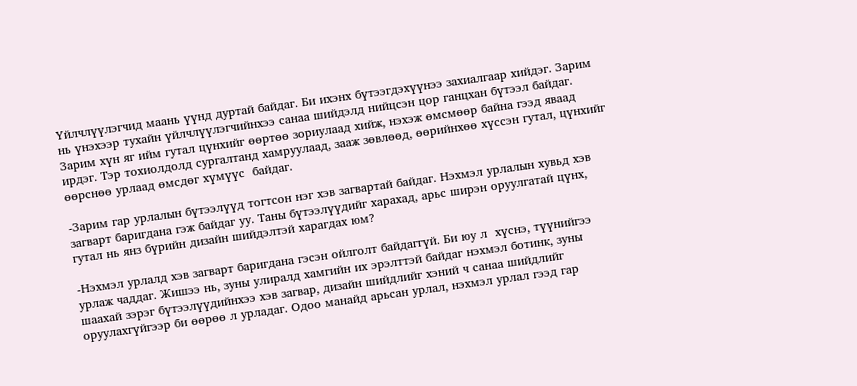Үйлчлүүлэгчид маань үүнд дуртай байдаг. Би ихэнх бүтээгдэхүүнээ захиалгаар хийдэг. Зарим нь үнэхээр тухайн үйлчлүүлэгчийнхээ санаа шийдэлд нийцсэн цор ганцхан бүтээл байдаг. Зарим хүн яг ийм гутал цүнхийг өөртөө зориулаад хийж, нэхэж өмсмөөр байна гээд яваад ирдэг. Тэр тохиолдолд сургалтанд хамруулаад, зааж зөвлөөд, өөрийнхөө хүссэн гутал, цүнхийг өөрснөө урлаад өмсдөг хүмүүс  байдаг.

-Зарим гар урлалын бүтээлүүд тогтсон нэг хэв загвартай байдаг. Нэхмэл урлалын хувьд хэв загварт баригдана гэж байдаг уу. Таны бүтээлүүдийг харахад, арьс ширэн оруулгатай цүнх, гутал нь янз бүрийн дизайн шийдэлтэй харагдах юм?

-Нэхмэл урлалд хэв загварт баригдана гэсэн ойлголт байдаггүй. Би юу л  хүснэ, түүнийгээ урлаж чаддаг. Жишээ нь, зуны улиралд хамгийн их эрэлттэй байдаг нэхмэл ботинк, зуны шаахай зэрэг бүтээлүүдийнхээ хэв загвар, дизайн шийдлийг хэний ч санаа шийдлийг оруулахгүйгээр би өөрөө л урладаг. Одоо манайд арьсан урлал, нэхмэл урлал гээд гар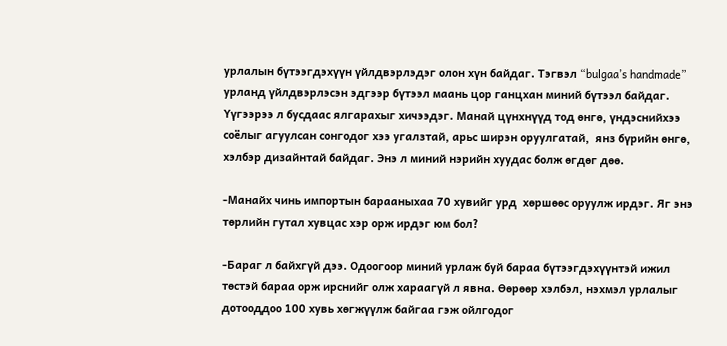урлалын бүтээгдэхүүн үйлдвэрлэдэг олон хүн байдаг. Тэгвэл “bulgaa’s handmade” урланд үйлдвэрлэсэн эдгээр бүтээл маань цор ганцхан миний бүтээл байдаг. Үүгээрээ л бусдаас ялгарахыг хичээдэг. Манай цүнхнүүд тод өнгө, үндэснийхээ соёлыг агуулсан сонгодог хээ угалзтай, арьс ширэн оруулгатай,  янз бүрийн өнгө, хэлбэр дизайнтай байдаг. Энэ л миний нэрийн хуудас болж өгдөг дөө.

-Манайх чинь импортын барааныхаа 70 хувийг урд  хөршөөс оруулж ирдэг. Яг энэ төрлийн гутал хувцас хэр орж ирдэг юм бол?

-Бараг л байхгүй дээ. Одоогоор миний урлаж буй бараа бүтээгдэхүүнтэй ижил төстэй бараа орж ирснийг олж хараагүй л явна. Өөрөөр хэлбэл, нэхмэл урлалыг дотооддоо 100 хувь хөгжүүлж байгаа гэж ойлгодог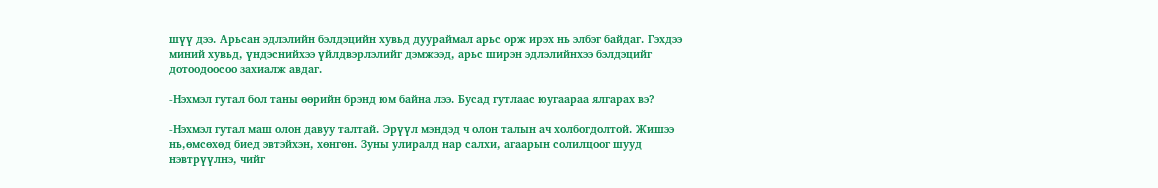шүү дээ. Арьсан эдлэлийн бэлдэцийн хувьд дуураймал арьс орж ирэх нь элбэг байдаг. Гэхдээ миний хувьд, үндэснийхээ үйлдвэрлэлийг дэмжээд, арьс ширэн эдлэлийнхээ бэлдэцийг дотоодоосоо захиалж авдаг.

-Нэхмэл гутал бол таны өөрийн брэнд юм байна лээ. Бусад гутлаас юугаараа ялгарах вэ?

-Нэхмэл гутал маш олон давуу талтай. Эрүүл мэндэд ч олон талын ач холбогдолтой. Жишээ нь,өмсөхөд биед эвтэйхэн, хөнгөн. Зуны улиралд нар салхи, агаарын солилцоог шууд нэвтрүүлнэ, чийг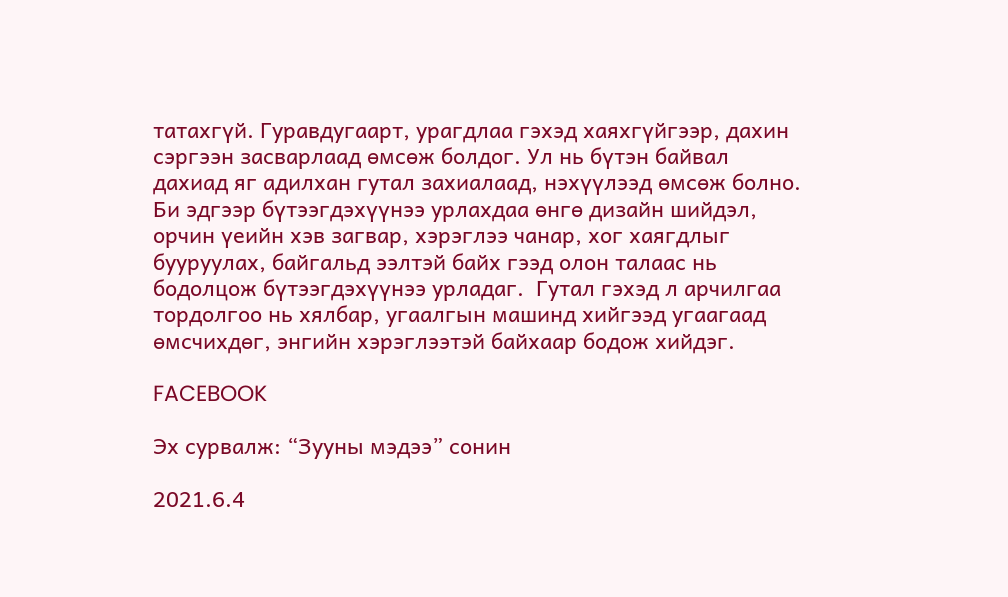татахгүй. Гуравдугаарт, урагдлаа гэхэд хаяхгүйгээр, дахин сэргээн засварлаад өмсөж болдог. Ул нь бүтэн байвал дахиад яг адилхан гутал захиалаад, нэхүүлээд өмсөж болно. Би эдгээр бүтээгдэхүүнээ урлахдаа өнгө дизайн шийдэл, орчин үеийн хэв загвар, хэрэглээ чанар, хог хаягдлыг бууруулах, байгальд ээлтэй байх гээд олон талаас нь бодолцож бүтээгдэхүүнээ урладаг.  Гутал гэхэд л арчилгаа тордолгоо нь хялбар, угаалгын машинд хийгээд угаагаад өмсчихдөг, энгийн хэрэглээтэй байхаар бодож хийдэг.

FACEBOOK

Эх сурвалж: “Зууны мэдээ” сонин

2021.6.4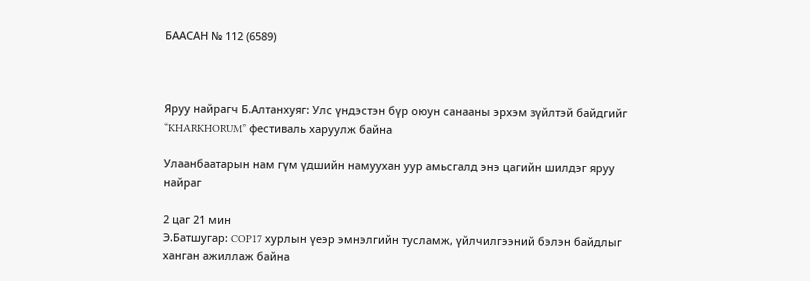БААСАН № 112 (6589)



Яруу найрагч Б.Алтанхуяг: Улс үндэстэн бүр оюун санааны эрхэм зүйлтэй байдгийг “KHARKHORUM” фестиваль харуулж байна

Улаанбаатарын нам гүм үдшийн намуухан уур амьсгалд энэ цагийн шилдэг яруу найраг

2 цаг 21 мин
Э.Батшугар: COP17 хурлын үеэр эмнэлгийн тусламж, үйлчилгээний бэлэн байдлыг ханган ажиллаж байна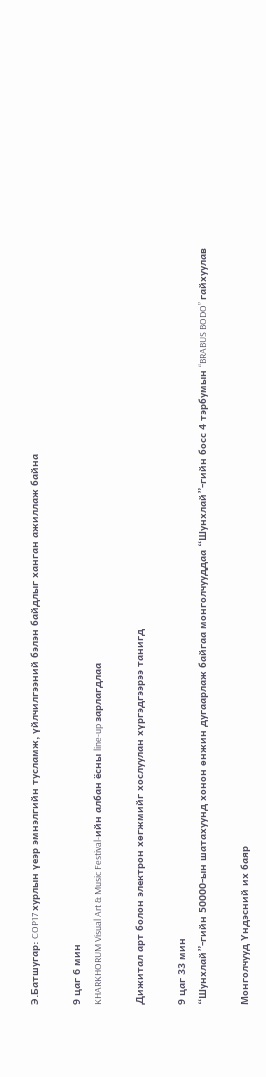Э.Батшугар: COP17 хурлын үеэр эмнэлгийн тусламж, үйлчилгээний бэлэн байдлыг ханган ажиллаж байна

9 цаг 6 мин
KHARKHORUM Visual Art & Music Festival-ийн албан ёсны line-up зарлагдлаа

Дижитал арт болон электрон хөгжмийг хослуулан хүргэдгээрээ танигд

9 цаг 33 мин
“Шунхлай”-гийн 50000-ын шатахуунд хонон өнжин дугаарлаж байгаа монголчууддаа “Шунхлай”-гийн босс 4 тэрбумын “BRABUS BODO” гайхуулав

Монголчууд Үндэсний их баяр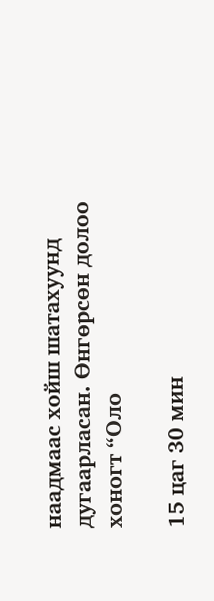наадмаас хойш шатахуунд дугаарласан. Өнгөрсөн долоо хоногт “Оло

15 цаг 30 мин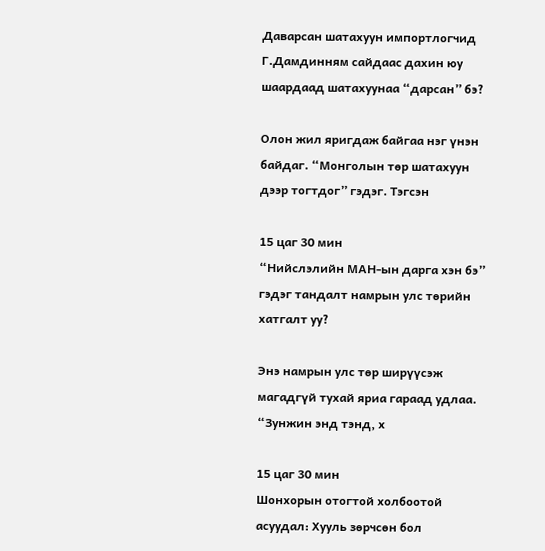Даварсан шатахуун импортлогчид Г.Дамдинням сайдаас дахин юу шаардаад шатахуунаа “дарсан” бэ?

Олон жил яригдаж байгаа нэг үнэн байдаг. “Монголын төр шатахуун дээр тогтдог” гэдэг. Тэгсэн

15 цаг 30 мин
“Нийслэлийн МАН-ын дарга хэн бэ” гэдэг тандалт намрын улс төрийн хатгалт уу?

Энэ намрын улс төр ширүүсэж магадгүй тухай яриа гараад удлаа. “Зунжин энд тэнд, х

15 цаг 30 мин
Шонхорын отогтой холбоотой асуудал: Хууль зөрчсөн бол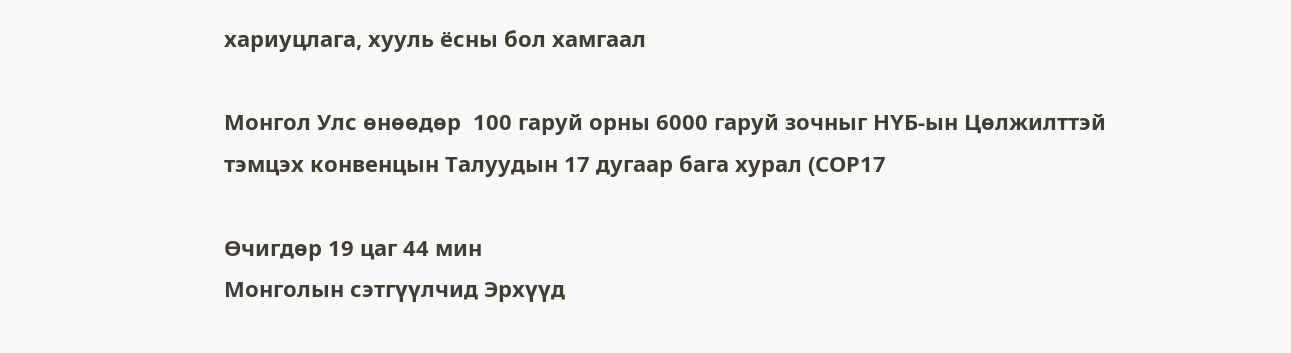хариуцлага, хууль ёсны бол хамгаал

Монгол Улс өнөөдөр  100 гаруй орны 6000 гаруй зочныг НҮБ-ын Цөлжилттэй тэмцэх конвенцын Талуудын 17 дугаар бага хурал (COP17

Өчигдөр 19 цаг 44 мин
Монголын сэтгүүлчид Эрхүүд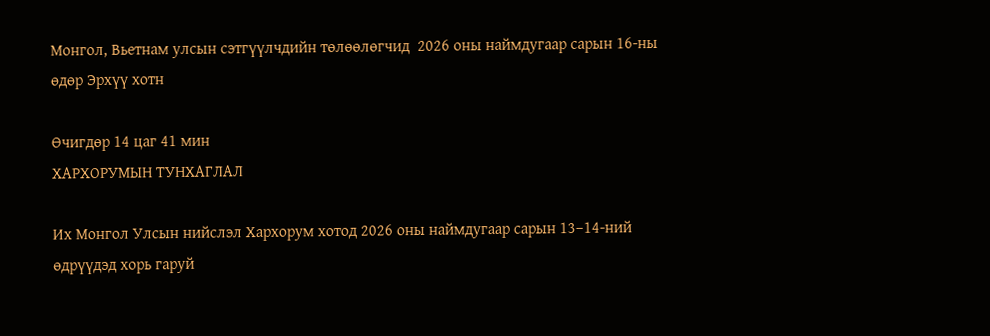Монгол, Вьетнам улсын сэтгүүлчдийн төлөөлөгчид  2026 оны наймдугаар сарын 16-ны өдөр Эрхүү хотн

Өчигдөр 14 цаг 41 мин
ХАРХОРУМЫН ТУНХАГЛАЛ

Их Монгол Улсын нийслэл Хархорум хотод 2026 оны наймдугаар сарын 13–14-ний өдрүүдэд хорь гаруй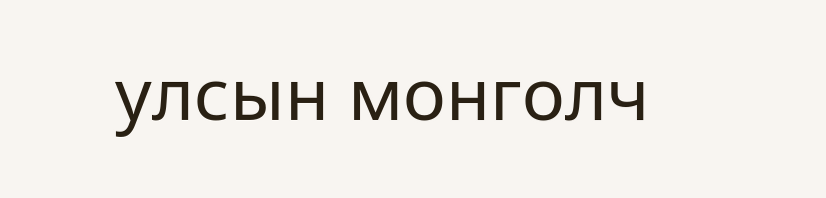улсын монголч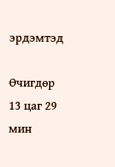эрдэмтэд

Өчигдөр 13 цаг 29 мин